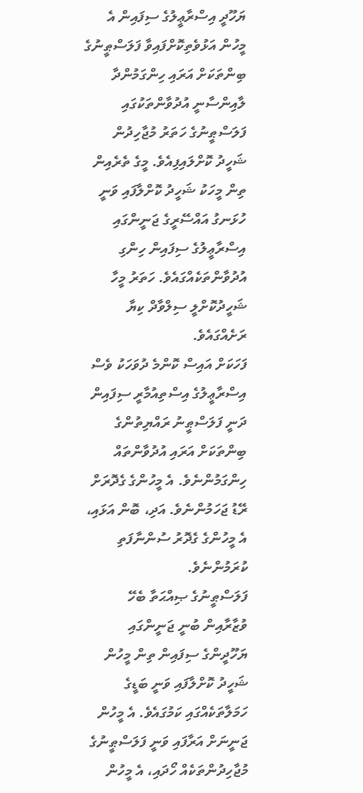ޔަހޫދީ އިސްރާޢީލުގެ ސިފައިން އެ މީހުން އަޅުވެތިކޮށްފައިވާ ފަލަސްޠީނުގެ ބިންތަކަށް އަރައި ހިންގަމުންދާ ލާއިންސާނީ އުދުވާންތަކުގައި ފަލަސްޠީނުގެ ހަތަރު މުޖާހިދުން ޝަހީދު ކޮށްލައިފިއެވެ. މީގެ ތެރެއިން ތިން މީހަކު ޝަހީދު ކޮށްލާފައި ވަނީ ހުޅަނގު އައްސޭރީގެ ޖަނީންގައި އިސްރާޢީލުގެ ސިފައިން ހިންގި އުދުވާންތަކެއްގައެވެ. ހަތަރު މީހާ ޝަހީދުކޮށްލީ ސިލްވާދް ކިޔާ ރަށެއްގައެވެ.
ފަހަކަށް އައިސް ކޮންމެ ދުވަހަކު ވެސް އިސްރާޢީލުގެ އިސްތިއުމާރީ ސިފައިން ދަނީ ފަލަސްޠީނު ރައްޔިތުންގެ ބިންތަކަށް އަރައި އުދުވާންތައް ހިންގަމުންނެވެ. އެ މީހުންގެ ގެދޮރަށް ރޭޑު ޖަހަމުންނެވެ. އަދި، ބޮން އަޅައި، އެ މީހުންގެ ގެދޮރު ސުންނާފަތި ކުރަމުންނެވެ.
ފަލަސްޠީނުގެ ޞިއްޙަތާ ބެހޭ ވުޒާރާއިން ބުނީ ޖަނީންގައި ޔަހޫދީންގެ ސިފައިން ތިން މީހުން ޝަހީދު ކޮށްލާފައި ވަނީ ބަޑީގެ ހަމަލާތަކެއްގައި ކަމުގައެވެ. އެ މީހުން ޖަނީނަށް އަރާފައި ވަނީ ފަލަސްޠީނުގެ މުޖާހިދުންތަކެއް ހޯދައި، އެ މީހުން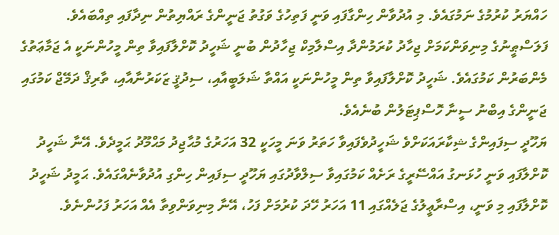ހައްޔަރު ކުރުމުގެ ނަމުގައެވެ. މި އުދުވާން ހިންގާފައި ވަނީ ފަތިހުގެ ވަގުތު ޖަނީންގެ ރައްޔިތުން ނިދާފައި ތިއްބައެވެ.
ފަލަސްޠީނުގެ މިނިވަންކަމަށް ޖިހާދު ކުރަމުންދާ އިސްލާމިކް ޖިހާދުން ބުނީ ޝަހީދު ކޮށްލާފައިވާ ތިން މީހުންނަކީ އެ ޖަމާޢަތުގެ މެންބަރުން ކަމުގައެވެ. ޝަހީދު ކޮށްލާފައިވާ ތިން މީހުންނަކީ އައްތާ ޝަލަބީއާއި، ސިދުޤީ ޒަކަރުނާއާއި، ތާރިޤް ދަމޭޖް ކަމުގައި ޖަނީންގެ އިބްނު ސީނާ ހޮސްޕިޓަލުން ބުނެއެވެ.
ޔަހޫދީ ސިފައިންގެ ޝިކާރައަކަށްވެ ޝަހީދުވެފައިވާ ހަތަރު ވަނަ މީހަކީ 32 އަހަރުގެ މުޙާޖިދު މަޙްމޫދު ޙަމީދެވެ. އޭނާ ޝަހީދު ކޮށްލާފައި ވަނީ ހުޅަނގު އައްސޭރީގެ ރަށެއް ކަމުގައިވާ ސިލްވާދުގައި ޔަހޫދީ ސިފައިން ހިންގި އުދުވާނެއްގައެވެ. ޙަމީދު ޝަހީދު ކޮށްލާފައި މި ވަނީ، އިސްރާޢީލުގެ ޖަލެއްގައި 11 އަހަރު ހޭދަ ކުރުމަށް ފަހު، އޭނާ މިނިވަންވިތާ އެއް އަހަރު ފަހުންނެވެ.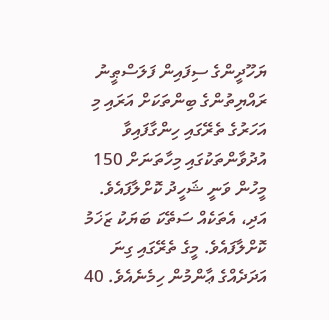ޔަހޫދީންގެ ސިފައިން ފަލަސްޠީނު ރައްޔިތުންގެ ބިންތަކަށް އަރައި މި އަހަރުގެ ތެރޭގައި ހިންގާފައިވާ އުދުވާންތަކުގައި މިހާތަނަށް 150 މީހުން ވަނީ ޝަހީދު ކޮށްލާފައެވެ. އަދި، އެތަކެއް ސަތޭކަ ބަޔަކު ޒަޚަމު ކޮށްލާފައެވެ. މީގެ ތެރޭގައި ގިނަ އަދަދެއްގެ ޢާންމުން ހިމެނެއެވެ. 40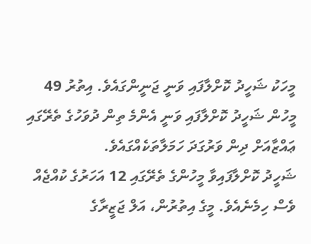މީހަކު ޝަހީދު ކޮށްލާފައި ވަނީ ޖަނީންގައެވެ. އިތުރު 49 މީހުން ޝަހީދު ކޮށްލާފައި ވަނީ އެންމެ ތިން ދުވަހުގެ ތެރޭގައި ޢައްޒާއަށް ދިން ވަރުގަދަ ހަމަލާތަކެއްގައެވެ.
ޝަހީދު ކޮށްލާފައިވާ މީހުންގެ ތެރޭގައި 12 އަހަރުގެ ކުއްޖެއް ވެސް ހިމެނެއެވެ. މީގެ އިތުރުން، އަލް ޖަޒީރާގެ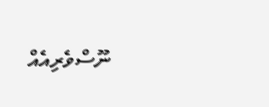ނޫސްވެރިއެއް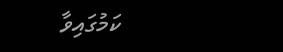ކަމުގައިވާ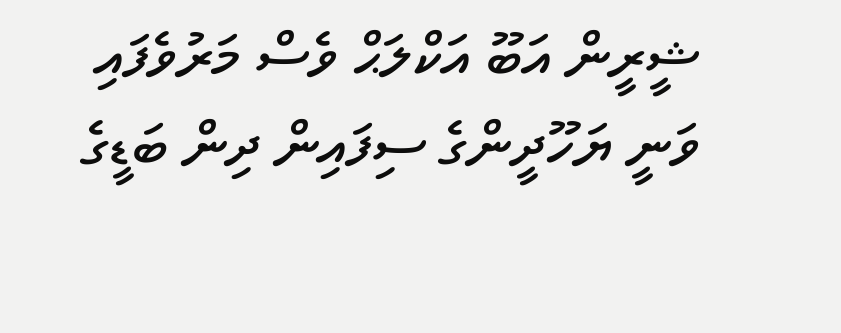ޝީރީން އަބޫ އަކްލަޙް ވެސް މަރުވެފައި ވަނީ ޔަހޫދީންގެ ސިފައިން ދިން ބަޑީގެ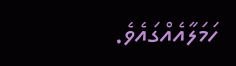ހަމަލާއެއްގައެވެ.